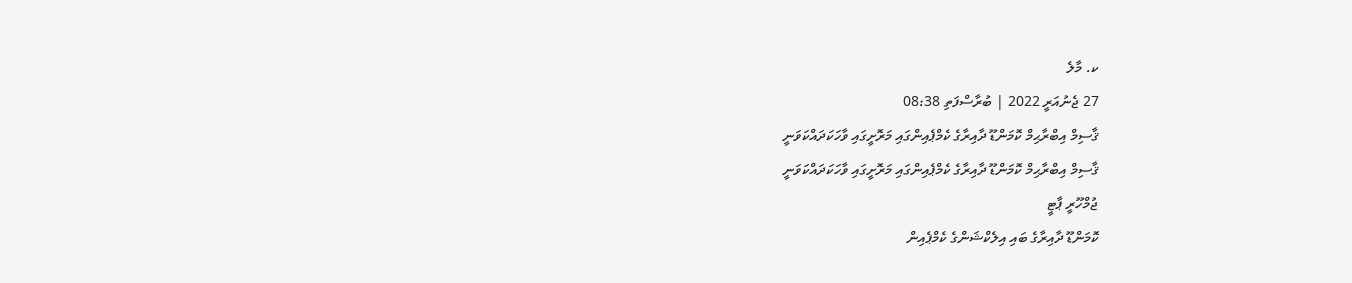ކ. މާލެ
27 ޖެނުއަރީ 2022 | ބުރާސްފަތި 08:38
ޤާސިމް އިބްރާޙިމް ކޮމަންޑޫ ދާއިރާގެ ކެމްޕެއިންގައި މަރޮށީގައި ވާހަކަދައްކަވަނީ
ޤާސިމް އިބްރާޙިމް ކޮމަންޑޫ ދާއިރާގެ ކެމްޕެއިންގައި މަރޮށީގައި ވާހަކަދައްކަވަނީ
ޖުމްހޫރީ ޕާޓީ
ކޮމަންޑޫ ދާއިރާގެ ބައި އިލެކްޝަންގެ ކެމްޕެއިން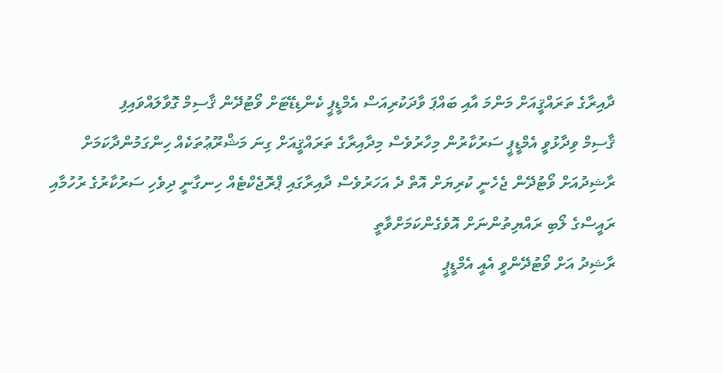ދާއިރާގެ ތަރައްޤީއަށް މަންމަ އާއި ބައްޕަ ވާދަކުރިއަސް އެމްޑީޕީ ކެންޑިޑޭޓަށް ވޯޓުދޭން ޤާސިމް ގޮވާލައްވައިފި
ޤާސިމް ވިދާޅުވީ އެމްޑީޕީ ސަރުކާރުން މިހާރުވެސް މިދާއިރާގެ ތަރައްޤީއަށް ގިނަ މަޝްރޫޢުތަކެއް ހިންގަމުންދާކަމަށް
ރާޝިދުއަށް ވޯޓުދޭން ޖެހެނީ ކުރިޔަށް އޮތް ދެ އަހަރުވެސް ދާއިރާގައި ޕްރޮޖެކްޓެއް ހިނގާނީ ދިވެހި ސަރުކާރުގެ ރުހުމާއި ރައީސްގެ ލޯބި ރައްޔިތުންނަށް އޮވެގެންކަމަށްވާތީ
ރާޝިދު އަށް ވޯޓުދޭންވީ އެއީ އެމްޑީޕީ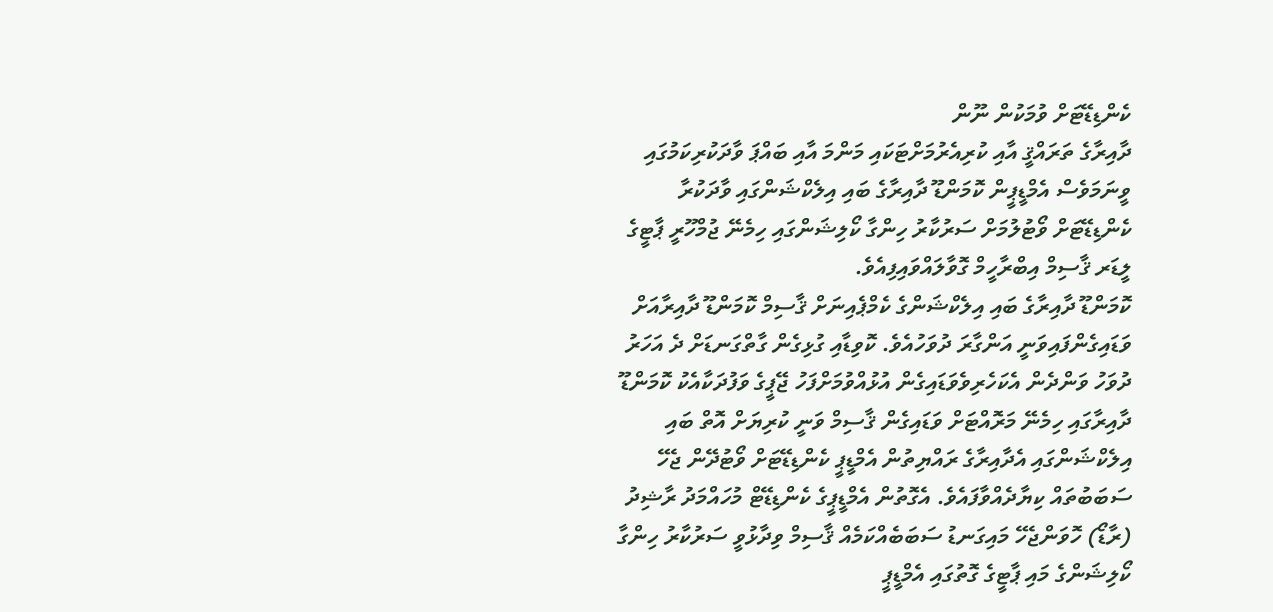ކެންޑިޑޭޓަށް ވުމަކުން ނޫން
ދާއިރާގެ ތަރައްޤީ އާއި ކުރިއެރުމަށްޓަކައި މަންމަ އާއި ބައްޕަ ވާދަކުރިކަމުގައި ވީނަމަވެސް އެމްޑީޕީން ކޮމަންޑޫ ދާއިރާގެ ބައި އިލެކްޝަންގައި ވާދަކުރާ ކެންޑިޑޭޓަށް ވޯޓުލުމަށް ސަރުކާރު ހިންގާ ކޯލިޝަންގައި ހިމެނޭ ޖުމްހޫރީ ޕާޓީގެ ލީޑަރ ޤާސިމް އިބްރާހީމް ގޮވާލައްވައިފިއެވެ.
ކޮމަންޑޫ ދާއިރާގެ ބައި އިލެކްޝަންގެ ކެމްޕެއިނަށް ޤާސިމް ކޮމަންޑޫ ދާއިރާއަށް ވަޑައިގެންފައިވަނީ އަންގާރަ ދުވަހުއެވެ. ކޮވިޑާއި ގުޅިގެން ގާތްގަނޑަށް ދެ އަހަރު ދުވަހު ވަންދެން އެކަހެރިވެވަޑައިގެން އުޅުއްވުމަށްފަހު ޖޭޕީގެ ވަފުދަކާއެކު ކޮމަންޑޫ ދާއިރާގައި ހިމެނޭ މަރޮއްޓަށް ވަޑައިގެން ޤާސިމް ވަނީ ކުރިޔަށް އޮތް ބައި އިލެކްޝަންގައި އެދާއިރާގެ ރައްޔިތުން އެމްޑީޕީ ކެންޑިޑޭޓަށް ވޯޓުދޭން ޖެހޭ ސަބަބުތައް ކިޔާދެއްވާފައެވެ. އެގޮތުން އެމްޑީޕީގެ ކެންޑިޑޭޓް މުހައްމަދު ރާޝިދު (ރާޑޯ) ހޮވަންޖެހޭ މައިގަނޑު ސަބަބެއްކަމެއް ޤާސިމް ވިދާޅުވީ ސަރުކާރު ހިންގާ ކޯލިޝަންގެ މައި ޕާޓީގެ ގޮތުގައި އެމްޑީޕީ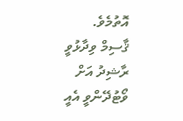އޮތުމެވެ.
ޤާސިމް ވިދާޅުވީ ރާޝިދު އަށް ވޯޓުދޭންވީ އެއީ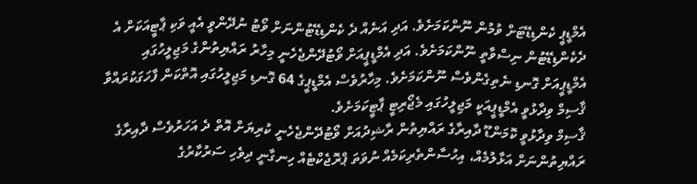އެމްޑީޕީ ކެންޑިޑޭޓަށް ވުމުން ނޫންކަމަށެވެ. އަދި އަނެއް ދެ ކެންޑިޑޭޓުންނަށް ވޯޓު ނުދޭންވީ އެއީ ވަކި ޕާޓީއަކަށް އެ ދެކެންޑިޑޭޓުން ނިސްވާތީ ނޫންކަމަށެވެ. އަދި އެމްޑީޕީއަށް ވޯޓުދޭންޖެހެނީ މިހާރު ރައްޔިތުންގެ މަޖިލީހުގައި އެމްޑީޕީއަށް ގޮނޑި ނެތިގެންވެސް ނޫންކަމަށެވެ. މިހާރުވެސް އެމްޑީޕީގެ 64 ގޮނޑި މަޖިލީހުގައި އޮތްކަން ފާހަގަކުރައްވާ ޤާސިމް ވިދާޅުވީ އެމްޑީޕީއަކީ މަޖިލީހުގައި މެޖޯރިޓީ ޕާޓީކަމަށެވެ.
ޤާސިމް ވިދާޅުވީ ކޮމަންޑޫ ދާއިރާގެ ރައްޔިތުން ރާޝިދުއަށް ވޯޓުދޭންޖެހެނީ ކުރިޔަށް އޮތް ދެ އަހަރުވެސް ދާއިރާގެ ރައްޔިތުންނަށް އަޅާލުމެއް، އިހުސާންތެރިކަމެއް ނުވަތަ ޕްރޮޖެކްޓެއް ހިނގާނީ ދިވެހި ސަރުކާރުގެ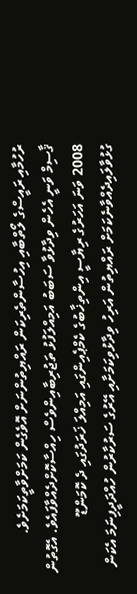ރުހުމާއި ރައީސްގެ ލޯތްބާއި އިހުސާންތެރިކަން ރައްޔިތުންނަށް އޮވެގެން ކަމަށްވާތީކަމަށެވެ.
ޤާސިމް ވަނީ އެހެން ވިދާޅުވާ ސަބަބު އަމިއްލަފުޅު ތަޖުރިބާއިންވެސް ހިއްސާކޮށްދެއްވާފައެވެ. އެގޮތުން 2008 ވަނަ އަހަރުގެ ރިޔާސީ އިންތިޚާބުގެ ކެމްޕެއިންގައި އަމިއްލަ ޚަރަދުގައި ދެ ކޮމަންޑޫ ގުޅުވާލައިދެއްވާނެކަމަށް ރައްޔިތުން އަރިހު ވިދާޅުވިކަމަށާއި އޭރުގެ ސަރުކާރުން ހުއްދަދީފިނަމަ އެކަން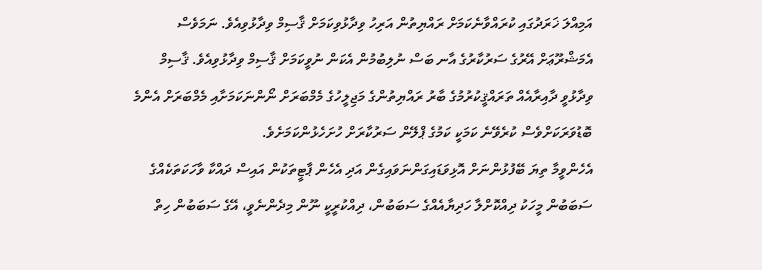އަމިއްލަ ޚަރަދުގައި ކުރައްވާނެކަމަށް ރައްޔިތުން އަރިހު ވިދާޅުވިކަމަށް ޤާސިމް ވިދާޅުވިއެވެ. ނަމަވެސް އެމަޝްރޫޢަށް އޭރުގެ ސަރުކާރުގެ އާނ ބަސް ނުލިބުމުން އެކަން ނުވީކަމަށް ޤާސިމް ވިދާޅުވިއެވެ. ޤާސިމް ވިދާޅުވީ ދާއިރާއެއް ތަރައްޤީކުރުމުގެ ބާރު ރައްޔިތުންގެ މަޖިލީހުގެ މެމްބަރަށް ނޯންނަކަމަށާއި މެމްބަރަށް އެންމެ ބޮޑުވަރަކަށްވެސް ކުރެވޭނެ ކަމަކީ ކަމުގެ ޕްލޭން ސަރުކާރަށް ހުށަހެޅުންކަމަށެވެ.
އެހެންވީމާ ތިޔަ ބޭފުޅުންނަށް އޮޅިވަޑައިގަންނަވައިގެން އަދި އެހެން ޕާޓީތަކުން އައިސް ދައްކާ ވާހަކަތަކެއްގެ ސަބަބުން މީހަކު ދިއްކޮށްލާ ހަދިޔާއެއްގެ ސަބަބުން، ދިއްކުރީކީ ނޫން މިދެންނެވީ، އޭގެ ސަބަބުން ހިތް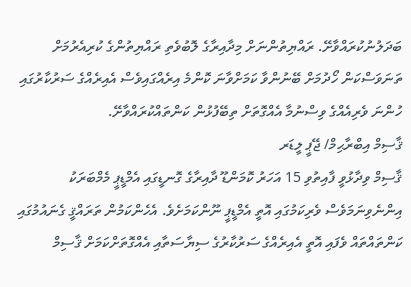ބަދަލުނުކުރައްވާށޭ. ރައްޔިތުންނަށް މިދާއިރާގެ ލޮބުވެތި ރައްޔިތުންގެ ކުރިއެރުމަށް ތަނަވަސްކަން ހޯދުމަށް ބޭނުންވާ ކަމަށްވާނަ ކޮންމެ އިރެއްގައިވެސް އެއިރެއްގެ ސަރުކާރުގައި ހުންނަ ވެރިއެއްގެ ވިސްނުމާ އެއްގޮތަށް ތިބޭފުޅުން ކަންތައްކުރައްވާށޭ.
ޤާސިމް އިބްރާޙިމް/ ޖޭޕީ ލީޑަރ
ޤާސިމް ވިދާޅުވީ ފާއިތުވި 15 އަހަރު ކޮމަންޑޫ ދާއިރާގެ ގޮނޑީގައި އެމްޑީޕީ މެމްބަރަކު އިންނެވިނަމަވެސް ވެރިކަމުގައި އޮތީ އެމްޑީޕީ ނޫންކަމަށެވެ. އެހެންކަމުން ތަރައްޤީ ގެނައުމުގައި ކަންތައްތައް ވެފައި އޮތީ އެއިރެއްގެ ސަރުކާރުގެ ސިޔާސަތާއި އެއްގޮތަށްކަމަށް ޤާސިމް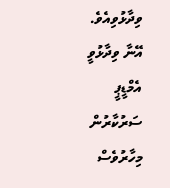ވިދާޅުވިއެވެ. އޭނާ ވިދާޅުވީ އެމްޑީޕީ ސަރުކާރުން މިހާރުވެސް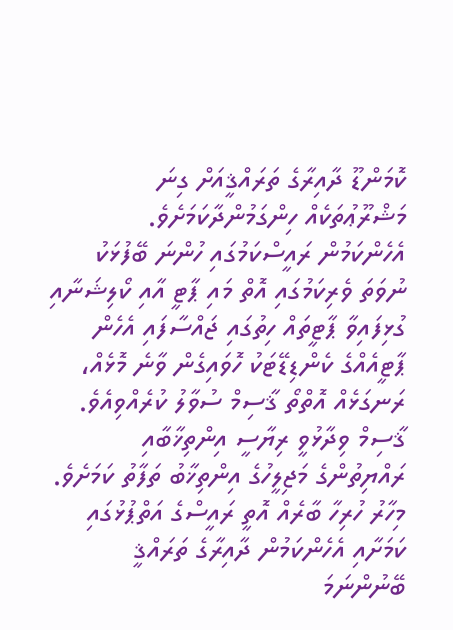ކޮމަންޑޫ ދާއިރާގެ ތަރައްޤީއަށް ގިނަ މަޝްރޫޢުތަކެއް ހިންގަމުންދާކަމަށެވެ.
އެހެންކަމުން ރައީސްކަމުގައި ހުންނަ ބޭފުޅަކު ނުވަތަ ވެރިކަމުގައި އޮތް މައި ޕާޓީ އާއި ކޯލިޝަނާއި ގުޅިފައިވާ ޕާޓީތައް ހިތުގައި ޖައްސާފައި އެހެން ޕާޓީއެއްގެ ކެންޑިޑޭޓަކު ހޮވައިގެން ވާނެ މޮޅެއް، ރަނގަޅެއް އޮތްތޯ ޤާސިމް ސުވާލު ކުރެއްވިއެވެ. ޤާސިމް ވިދާޅުވީ ރިޔާސީ އިންތިޚާބާއި ރައްޔިތުންގެ މަޖިލީހުގެ އިންތިޚާބު ތަފާތު ކަމަށެވެ. މިހާރު ހުރިހާ ބާރެއް އޮތީ ރައީސްގެ އަތްޕުޅުގައި ކަމަށާއި އެހެންކަމުން ދާއިރާގެ ތަރައްޤީ ބޭނުންނަމަ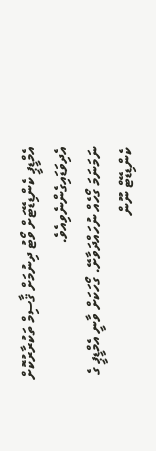އެމްޑީޕީ ކެންޑިޑޭޓަށް ވޯޓު ދިނުމަށް ޤާސިމް ތަކުރާރުކޮށް އެދިވަޑައިގެންނެވިއެވެ.
ނަމަނަމަ ގޯހެއް ނުހައްދަވާށޭ. ގޯހަކަށް ވާނީ އެމްޑީޕީ ގެ ކެންޑިޑޭޓް ނޫން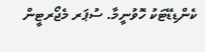ކެންޑިޑޭޓަކު ހޮވުނީމާ. ސުޕަރ މެޖޯރޓީން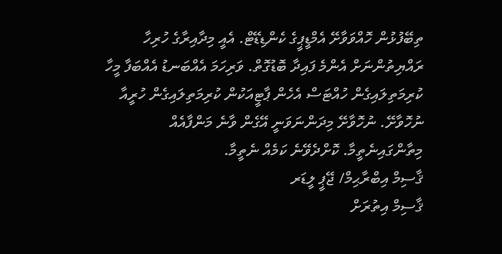ތިބޭފުޅުން ހޮއްވަވާށޭ އެމްޑީޕީގެ ކެންޑިޑޭޓް. އެއީ މިދާއިރާގެ ހުރިހާ ރައްޔިތުންނަށް އެންމެ ފައިދާ ބޮޑުގޮތް. ވަރިހަމަ އެއްބަނޑު އެއްބަފާ މީހާ ކުރިމަތިލައިގެން ހުއްޓަސް އެހެން ޕާޓީއަކުން ކުރިމަތިލައިގެން ހުރީއާ ނުހޮވާށޭ. ނުހޮވާށޭ މިދަންނަވަނީ އޭގެން ވާނެ މަންފާއެއް މިތާންގައިނެތީމާ. ކޮށްދެވޭނެ ކަމެއް ނެތީމާ.
ޤާސިމް އިބްރާޙިމް/ ޖޭޕީ ލީޑަރ
ޤާސިމް އިތުރަށް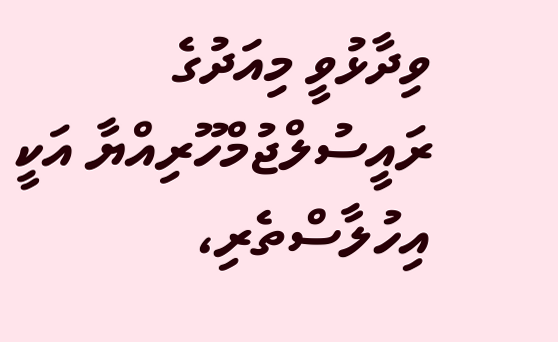ވިދާޅުވީ މިއަދުގެ ރައީސުލްޖުމްހޫރިއްޔާ އަކީ އިހުލާސްތެރި،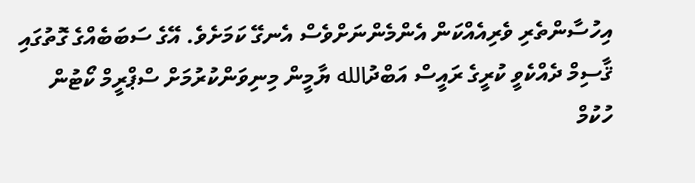އިހުސާންތެރި ވެރިއެއްކަން އެންމެންނަށްވެސް އެނގޭ ކަމަށެވެ. އޭގެ ސަބަބެއްގެ ގޮތުގައި ޤާސިމް ދެއްކެވީ ކުރީގެ ރައީސް އަބްދުالله ޔާމީން މިނިވަންކުރުމަށް ސްޕްރީމް ކޯޓުން ހުކުމް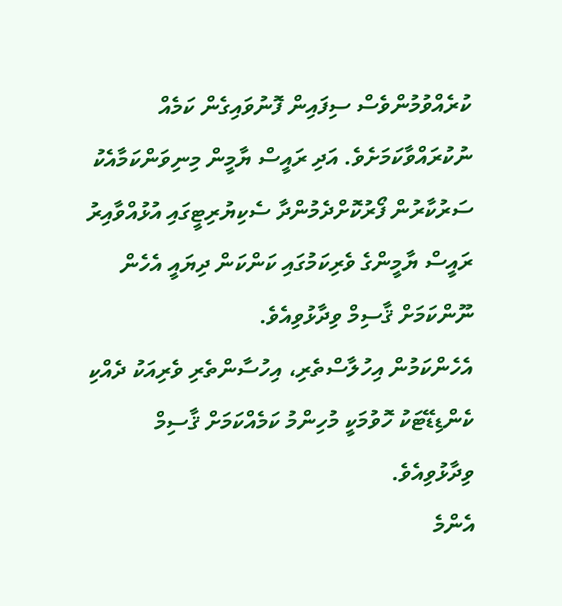ކުރެއްވުމުންވެސް ސިފައިން ފޮނުވައިގެން ކަމެއް ނުކުރައްވާކަމަށެވެ. އަދި ރައީސް ޔާމީން މިނިވަންކަމާއެކު ސަރުކާރުން ފޯރުކޮށްދެމުންދާ ސެކިޔުރިޓީގައި އުޅުއްވާއިރު ރައީސް ޔާމީންގެ ވެރިކަމުގައި ކަންކަން ދިޔައީ އެހެން ނޫންކަމަށް ޤާސިމް ވިދާޅުވިއެވެ.
އެހެންކަމުން އިހުލާސްތެރި، އިހުސާންތެރި ވެރިއަކު ދެއްކި ކެންޑިޑޭޓަކު ހޮވުމަކީ މުހިންމު ކަމެއްކަމަށް ޤާސިމް ވިދާޅުވިއެވެ.
އެންމެ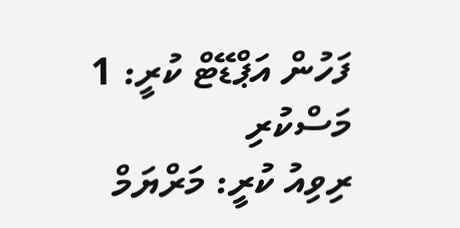ފަހުން އަޕްޑޭޓް ކުރީ: 1 މަސްކުރި
ރިވިއު ކުރީ: މަރްޔަމް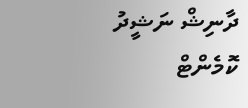ދާނިޝް ނަޝީދު
ކޮމެންޓް